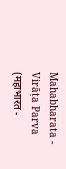Mahabharata - Virāṭa Parva (महाभारत -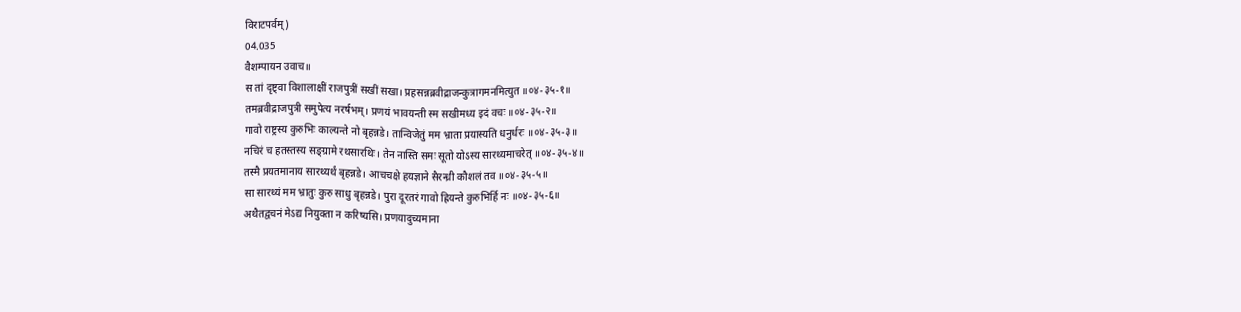विराटपर्वम्)
04.035
वैशम्पायन उवाच॥
स तां दृष्ट्वा विशालाक्षीं राजपुत्रीं सखीं सखा। प्रहसन्नब्रवीद्राजन्कुत्रागमनमित्युत ॥०४-३५-१॥
तमब्रवीद्राजपुत्री समुपेत्य नरर्षभम्। प्रणयं भावयन्ती स्म सखीमध्य इदं वचः ॥०४-३५-२॥
गावो राष्ट्रस्य कुरुभिः काल्यन्ते नो बृहन्नडे। तान्विजेतुं मम भ्राता प्रयास्यति धनुर्धरः ॥०४-३५-३॥
नचिरं च हतस्तस्य सङ्ग्रामे रथसारथिः। तेन नास्ति समः सूतो योऽस्य सारथ्यमाचरेत् ॥०४-३५-४॥
तस्मै प्रयतमानाय सारथ्यर्थं बृहन्नडे। आचचक्षे हयज्ञाने सैरन्ध्री कौशलं तव ॥०४-३५-५॥
सा सारथ्यं मम भ्रातुः कुरु साधु बृहन्नडे। पुरा दूरतरं गावो ह्रियन्ते कुरुभिर्हि नः ॥०४-३५-६॥
अथैतद्वचनं मेऽद्य नियुक्ता न करिष्यसि। प्रणयादुच्यमाना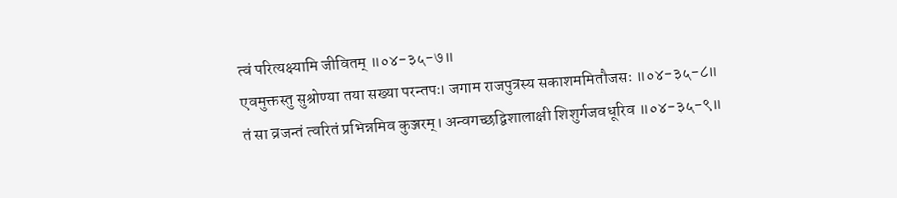त्वं परित्यक्ष्यामि जीवितम् ॥०४-३५-७॥
एवमुक्तस्तु सुश्रोण्या तया सख्या परन्तपः। जगाम राजपुत्रस्य सकाशममितौजसः ॥०४-३५-८॥
तं सा व्रजन्तं त्वरितं प्रभिन्नमिव कुञ्जरम्। अन्वगच्छद्विशालाक्षी शिशुर्गजवधूरिव ॥०४-३५-९॥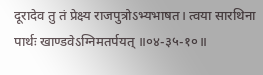दूरादेव तु तं प्रेक्ष्य राजपुत्रोऽभ्यभाषत। त्वया सारथिना पार्थः खाण्डवेऽग्निमतर्पयत् ॥०४-३५-१०॥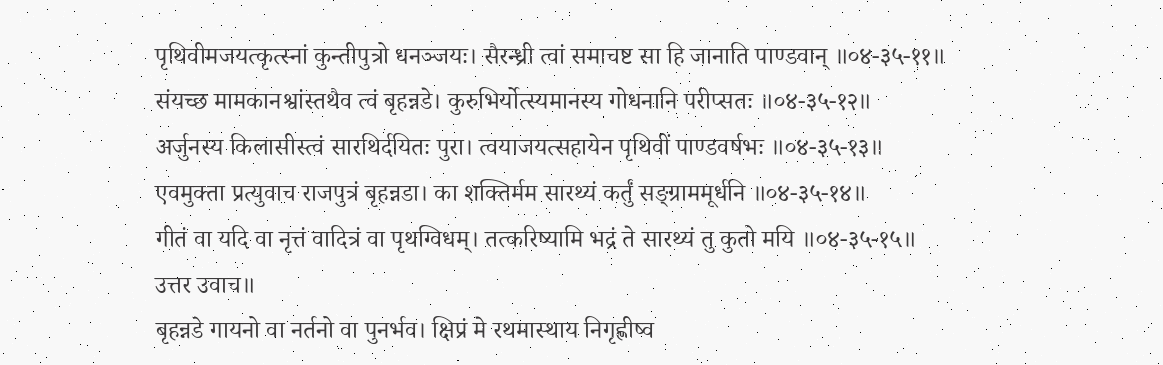पृथिवीमजयत्कृत्स्नां कुन्तीपुत्रो धनञ्जयः। सैरन्ध्री त्वां समाचष्ट सा हि जानाति पाण्डवान् ॥०४-३५-११॥
संयच्छ मामकानश्वांस्तथैव त्वं बृहन्नडे। कुरुभिर्योत्स्यमानस्य गोधनानि परीप्सतः ॥०४-३५-१२॥
अर्जुनस्य किलासीस्त्वं सारथिर्दयितः पुरा। त्वयाजयत्सहायेन पृथिवीं पाण्डवर्षभः ॥०४-३५-१३॥
एवमुक्ता प्रत्युवाच राजपुत्रं बृहन्नडा। का शक्तिर्मम सारथ्यं कर्तुं सङ्ग्राममूर्धनि ॥०४-३५-१४॥
गीतं वा यदि वा नृत्तं वादित्रं वा पृथग्विधम्। तत्करिष्यामि भद्रं ते सारथ्यं तु कुतो मयि ॥०४-३५-१५॥
उत्तर उवाच॥
बृहन्नडे गायनो वा नर्तनो वा पुनर्भव। क्षिप्रं मे रथमास्थाय निगृह्णीष्व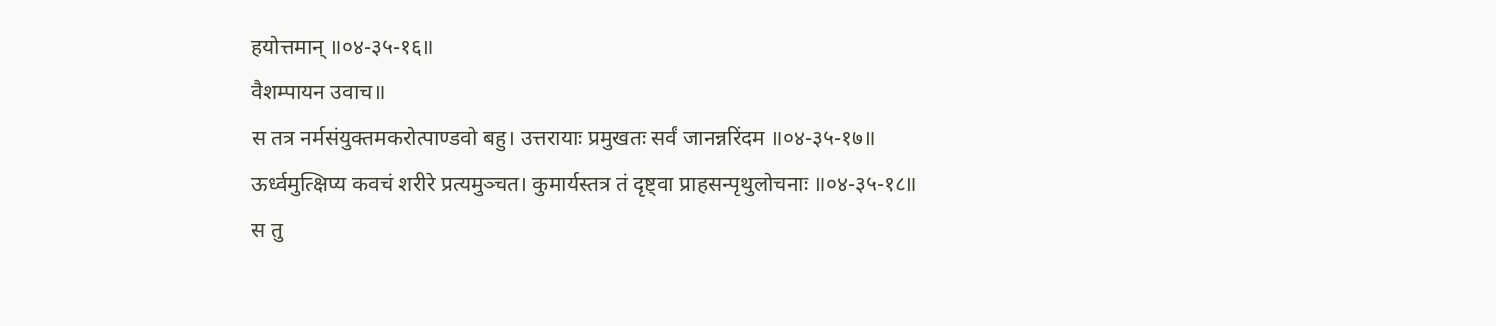हयोत्तमान् ॥०४-३५-१६॥
वैशम्पायन उवाच॥
स तत्र नर्मसंयुक्तमकरोत्पाण्डवो बहु। उत्तरायाः प्रमुखतः सर्वं जानन्नरिंदम ॥०४-३५-१७॥
ऊर्ध्वमुत्क्षिप्य कवचं शरीरे प्रत्यमुञ्चत। कुमार्यस्तत्र तं दृष्ट्वा प्राहसन्पृथुलोचनाः ॥०४-३५-१८॥
स तु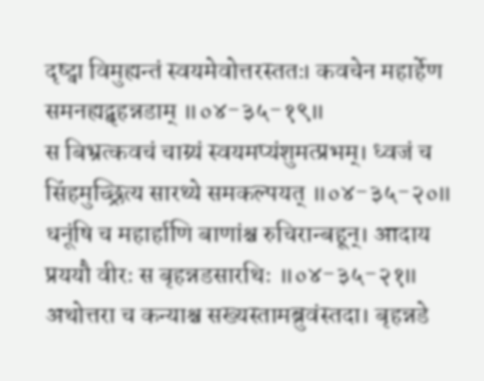दृष्ट्वा विमुह्यन्तं स्वयमेवोत्तरस्ततः। कवचेन महार्हेण समनह्यद्बृहन्नडाम् ॥०४-३५-१९॥
स बिभ्रत्कवचं चाग्र्यं स्वयमप्यंशुमत्प्रभम्। ध्वजं च सिंहमुच्छ्रित्य सारथ्ये समकल्पयत् ॥०४-३५-२०॥
धनूंषि च महार्हाणि बाणांश्च रुचिरान्बहून्। आदाय प्रययौ वीरः स बृहन्नडसारथिः ॥०४-३५-२१॥
अथोत्तरा च कन्याश्च सख्यस्तामब्रुवंस्तदा। बृहन्नडे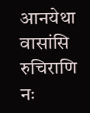आनयेथा वासांसि रुचिराणि नः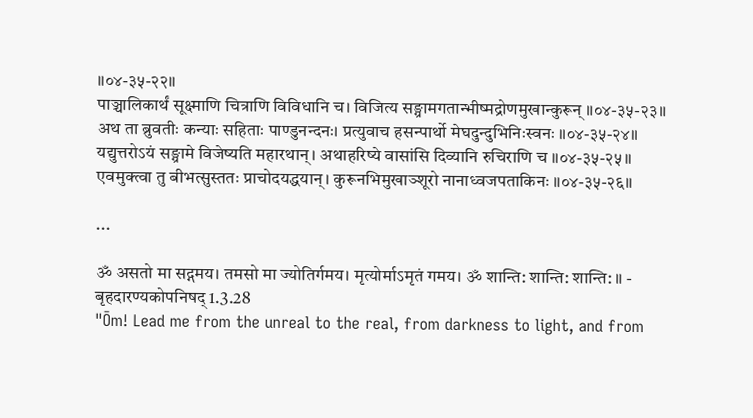॥०४-३५-२२॥
पाञ्चालिकार्थं सूक्ष्माणि चित्राणि विविधानि च। विजित्य सङ्ग्रामगतान्भीष्मद्रोणमुखान्कुरून् ॥०४-३५-२३॥
अथ ता ब्रुवतीः कन्याः सहिताः पाण्डुनन्दनः। प्रत्युवाच हसन्पार्थो मेघदुन्दुभिनिःस्वनः ॥०४-३५-२४॥
यद्युत्तरोऽयं सङ्ग्रामे विजेष्यति महारथान्। अथाहरिष्ये वासांसि दिव्यानि रुचिराणि च ॥०४-३५-२५॥
एवमुक्त्वा तु बीभत्सुस्ततः प्राचोदयद्धयान्। कुरूनभिमुखाञ्शूरो नानाध्वजपताकिनः ॥०४-३५-२६॥

...

ॐ असतो मा सद्गमय। तमसो मा ज्योतिर्गमय। मृत्योर्माऽमृतं गमय। ॐ शान्ति: शान्ति: शान्ति: ॥ - बृहदारण्यकोपनिषद् 1.3.28
"Ōm! Lead me from the unreal to the real, from darkness to light, and from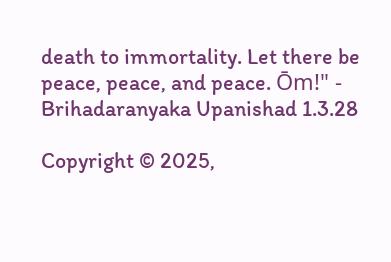death to immortality. Let there be peace, peace, and peace. Ōm!" - Brihadaranyaka Upanishad 1.3.28

Copyright © 2025,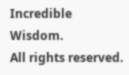Incredible Wisdom.
All rights reserved.